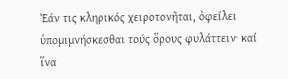Ἐάν τις κληρικός χειροτονῆται, ὀφείλει ὑπομιμνήσκεσθαι τούς ὅρους φυλάττειν· καί ἵνα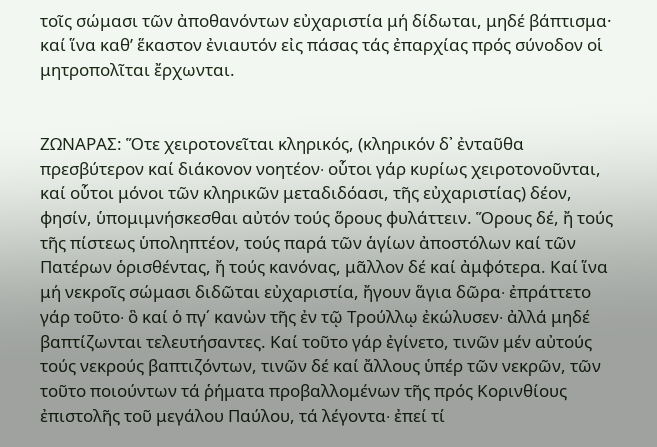τοῖς σώμασι τῶν ἀποθανόντων εὐχαριστία μή δίδωται, μηδέ βάπτισμα· καί ἵνα καθ’ ἕκαστον ἐνιαυτόν εἰς πάσας τάς ἐπαρχίας πρός σύνοδον οἱ μητροπολῖται ἔρχωνται.


ΖΩΝΑΡΑΣ: Ὅτε χειροτονεῖται κληρικός, (κληρικόν δ᾽ ἐνταῦθα πρεσβύτερον καί διάκονον νοητέον∙ οὗτοι γάρ κυρίως χειροτονοῦνται, καί οὗτοι μόνοι τῶν κληρικῶν μεταδιδόασι, τῆς εὐχαριστίας) δέον, φησίν, ὑπομιμνήσκεσθαι αὐτόν τούς ὅρους φυλάττειν. Ὅρους δέ, ἤ τούς τῆς πίστεως ὑποληπτέον, τούς παρά τῶν ἁγίων ἀποστόλων καί τῶν Πατέρων ὁρισθέντας, ἤ τούς κανόνας, μᾶλλον δέ καί ἀμφότερα. Καί ἵνα μή νεκροῖς σώμασι διδῶται εὐχαριστία, ἤγουν ἅγια δῶρα∙ ἐπράττετο γάρ τοῦτο∙ ὃ καί ὁ πγ΄ κανὼν τῆς ἐν τῷ Τρούλλῳ ἐκώλυσεν∙ ἀλλά μηδέ βαπτίζωνται τελευτήσαντες. Καί τοῦτο γάρ ἐγίνετο, τινῶν μέν αὐτούς τούς νεκρούς βαπτιζόντων, τινῶν δέ καί ἄλλους ὑπέρ τῶν νεκρῶν, τῶν τοῦτο ποιούντων τά ῥήματα προβαλλομένων τῆς πρός Κορινθίους ἐπιστολῆς τοῦ μεγάλου Παύλου, τά λέγοντα∙ ἐπεί τί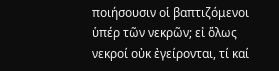ποιήσουσιν οἱ βαπτιζόμενοι ὑπέρ τῶν νεκρῶν; εἰ ὅλως νεκροί οὐκ ἐγείρονται, τί καί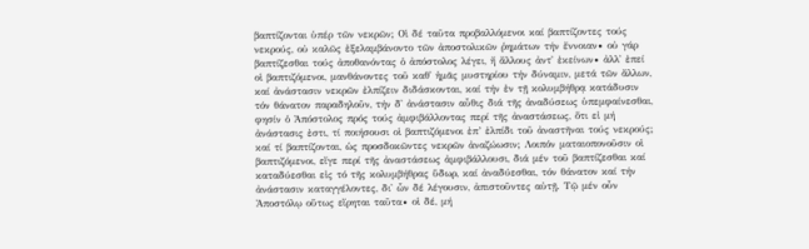βαπτίζονται ὑπέρ τῶν νεκρῶν; Οἱ δέ ταῦτα προβαλλόμενοι καί βαπτίζοντες τούς νεκρούς, οὐ καλῶς ἐξελαμβάνοντο τῶν ἀποστολικῶν ῥημάτων τήν ἔννοιαν∙ οὐ γάρ βαπτίζεσθαι τούς ἀποθανόντας ὁ ἀπόστολος λέγει, ἤ ἄλλους ἀντ᾽ ἐκείνων∙ ἀλλ᾽ ἐπεί οἱ βαπτιζόμενοι, μανθάνοντες τοῦ καθ᾿ ἡμᾶς μυστηρίου τήν δύναμιν, μετά τῶν ἄλλων, καί ἀνάστασιν νεκρῶν ἐλπίζειν διδάσκονται, καί τήν ἐν τῇ κολυμβήθρᾳ κατάδυσιν τόν θάνατον παραδηλοῦν, τήν δ᾽ ἀνάστασιν αὖθις διά τῆς ἀναδύσεως ὑπεμφαίνεσθαι, φησίν ὁ Ἀπόστολος πρός τούς ἀμφιβάλλοντας περί τῆς ἀναστάσεως, ὅτι εἰ μή ἀνάστασις ἐστι, τί ποιήσουσι οἱ βαπτιζόμενοι ἐπ’ ἐλπίδι τοῦ ἀναστῆναι τούς νεκρούς; καί τί βαπτίζονται, ὡς προσδοκῶντες νεκρῶν ἀναζώωσιν; Λοιπόν ματαιοπονοῦσιν οἱ βαπτιζόμενοι, εἴγε περί τῆς ἀναστάσεως ἀμφιβάλλουσι, διά μέν τοῦ βαπτίζεσθαι καί καταδύεσθαι εἰς τό τῆς κολυμβήθρας ὕδωρ, καί ἀναδύεσθαι, τόν θάνατον καί τήν ἀνάστασιν καταγγέλοντες, δι᾽ ὧν δέ λέγουσιν, ἀπιστοῦντες αὐτῇ. Τῷ μέν οὖν Ἀποστόλῳ οὕτως εἴρηται ταῦτα∙ οἱ δέ, μή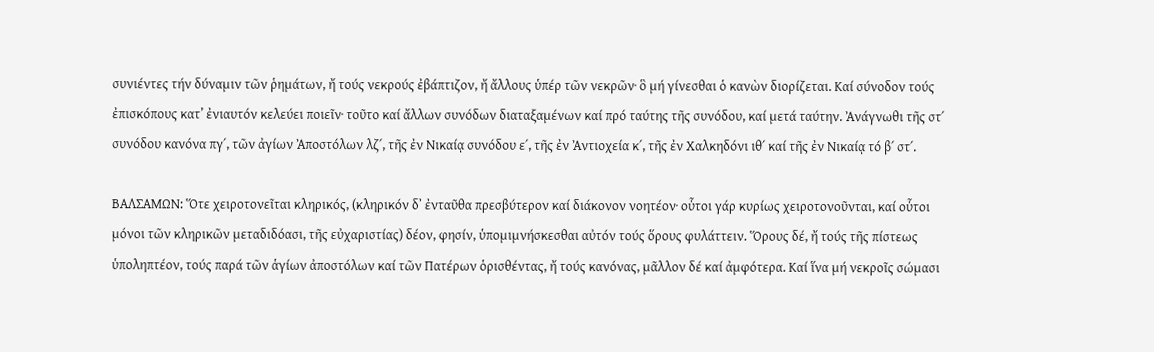συνιέντες τήν δύναμιν τῶν ῥημάτων, ἤ τούς νεκρούς ἐβάπτιζον, ἤ ἄλλους ὑπέρ τῶν νεκρῶν∙ ὃ μή γίνεσθαι ὁ κανὼν διορίζεται. Καί σύνοδον τούς ἐπισκόπους κατ’ ἐνιαυτόν κελεύει ποιεῖν∙ τοῦτο καί ἄλλων συνόδων διαταξαμένων καί πρό ταύτης τῆς συνόδου, καί μετά ταύτην. Ἀνάγνωθι τῆς στ΄ συνόδου κανόνα πγ΄, τῶν ἀγίων Ἀποστόλων λζ΄, τῆς ἐν Νικαίᾳ συνόδου ε΄, τῆς ἐν Ἀντιοχεία κ΄, τῆς ἐν Χαλκηδόνι ιθ΄ καί τῆς ἐν Νικαίᾳ τό β΄ στ΄.

ΒΑΛΣΑΜΩΝ: Ὅτε χειροτονεῖται κληρικός, (κληρικόν δ᾽ ἐνταῦθα πρεσβύτερον καί διάκονον νοητέον∙ οὗτοι γάρ κυρίως χειροτονοῦνται, καί οὗτοι μόνοι τῶν κληρικῶν μεταδιδόασι, τῆς εὐχαριστίας) δέον, φησίν, ὑπομιμνήσκεσθαι αὐτόν τούς ὅρους φυλάττειν. Ὅρους δέ, ἤ τούς τῆς πίστεως ὑποληπτέον, τούς παρά τῶν ἁγίων ἀποστόλων καί τῶν Πατέρων ὁρισθέντας, ἤ τούς κανόνας, μᾶλλον δέ καί ἀμφότερα. Καί ἵνα μή νεκροῖς σώμασι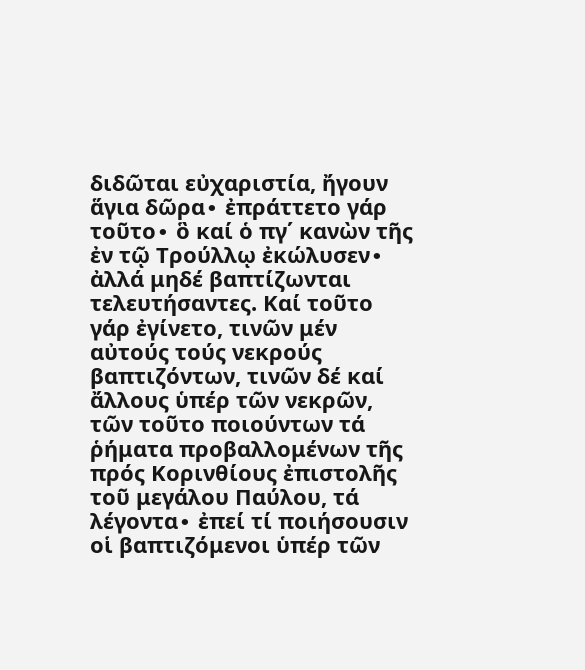διδῶται εὐχαριστία, ἤγουν ἅγια δῶρα∙ ἐπράττετο γάρ τοῦτο∙ ὃ καί ὁ πγ΄ κανὼν τῆς ἐν τῷ Τρούλλῳ ἐκώλυσεν∙ ἀλλά μηδέ βαπτίζωνται τελευτήσαντες. Καί τοῦτο γάρ ἐγίνετο, τινῶν μέν αὐτούς τούς νεκρούς βαπτιζόντων, τινῶν δέ καί ἄλλους ὑπέρ τῶν νεκρῶν, τῶν τοῦτο ποιούντων τά ῥήματα προβαλλομένων τῆς πρός Κορινθίους ἐπιστολῆς τοῦ μεγάλου Παύλου, τά λέγοντα∙ ἐπεί τί ποιήσουσιν οἱ βαπτιζόμενοι ὑπέρ τῶν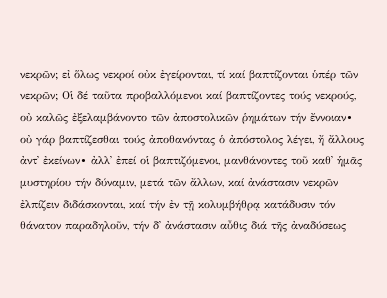νεκρῶν; εἰ ὅλως νεκροί οὐκ ἐγείρονται, τί καί βαπτίζονται ὑπέρ τῶν νεκρῶν; Οἱ δέ ταῦτα προβαλλόμενοι καί βαπτίζοντες τούς νεκρούς, οὐ καλῶς ἐξελαμβάνοντο τῶν ἀποστολικῶν ῥημάτων τήν ἔννοιαν∙ οὐ γάρ βαπτίζεσθαι τούς ἀποθανόντας ὁ ἀπόστολος λέγει, ἤ ἄλλους ἀντ᾽ ἐκείνων∙ ἀλλ᾽ ἐπεί οἱ βαπτιζόμενοι, μανθάνοντες τοῦ καθ᾿ ἡμᾶς μυστηρίου τήν δύναμιν, μετά τῶν ἄλλων, καί ἀνάστασιν νεκρῶν ἐλπίζειν διδάσκονται, καί τήν ἐν τῇ κολυμβήθρᾳ κατάδυσιν τόν θάνατον παραδηλοῦν, τήν δ᾽ ἀνάστασιν αὖθις διά τῆς ἀναδύσεως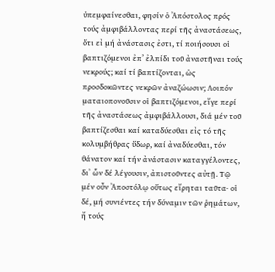ὑπεμφαίνεσθαι, φησίν ὁ Ἀπόστολος πρός τούς ἀμφιβάλλοντας περί τῆς ἀναστάσεως, ὅτι εἰ μή ἀνάστασις ἐστι, τί ποιήσουσι οἱ βαπτιζόμενοι ἐπ’ ἐλπίδι τοῦ ἀναστῆναι τούς νεκρούς; καί τί βαπτίζονται, ὡς προσδοκῶντες νεκρῶν ἀναζώωσιν; Λοιπόν ματαιοπονοῦσιν οἱ βαπτιζόμενοι, εἴγε περί τῆς ἀναστάσεως ἀμφιβάλλουσι, διά μέν τοῦ βαπτίζεσθαι καί καταδύεσθαι εἰς τό τῆς κολυμβήθρας ὕδωρ, καί ἀναδύεσθαι, τόν θάνατον καί τήν ἀνάστασιν καταγγέλοντες, δι᾽ ὧν δέ λέγουσιν, ἀπιστοῦντες αὐτῇ. Τῷ μέν οὖν Ἀποστόλῳ οὕτως εἴρηται ταῦτα∙ οἱ δέ, μή συνιέντες τήν δύναμιν τῶν ῥημάτων, ἤ τούς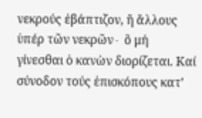νεκρούς ἐβάπτιζον, ἤ ἄλλους ὑπέρ τῶν νεκρῶν∙ ὃ μή γίνεσθαι ὁ κανὼν διορίζεται. Καί σύνοδον τούς ἐπισκόπους κατ’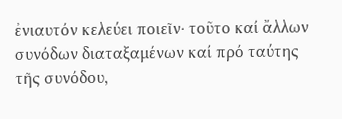ἐνιαυτόν κελεύει ποιεῖν∙ τοῦτο καί ἄλλων συνόδων διαταξαμένων καί πρό ταύτης τῆς συνόδου,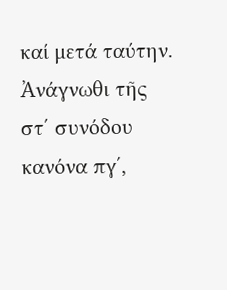καί μετά ταύτην. Ἀνάγνωθι τῆς στ΄ συνόδου κανόνα πγ΄,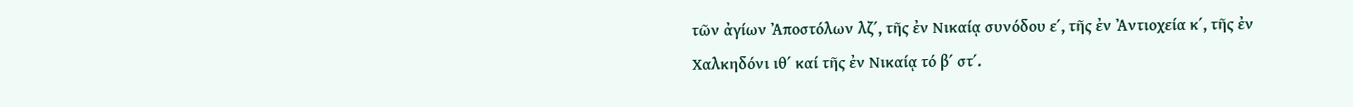τῶν ἀγίων Ἀποστόλων λζ΄, τῆς ἐν Νικαίᾳ συνόδου ε΄, τῆς ἐν Ἀντιοχεία κ΄, τῆς ἐν Χαλκηδόνι ιθ΄ καί τῆς ἐν Νικαίᾳ τό β΄ στ΄.